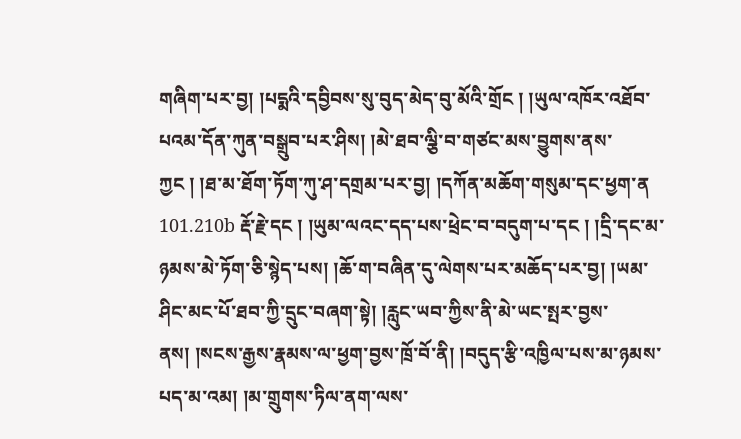གཞིག་པར་བྱ། །པདྨའི་དབྱིབས་སུ་བུད་མེད་བུ་མོའི་གྲོང ། །ཡུལ་འཁོར་འཐོབ་པའམ་དོན་ཀུན་བསྒྲུབ་པར་ཤིས། །མེ་ཐབ་ལྕི་བ་གཙང་མས་བྱུགས་ནས་ཀྱང ། །ཐ་མ་ཐོག་ཏོག་ཀུ་ཤ་དགྲམ་པར་བྱ། །དཀོན་མཆོག་གསུམ་དང་ཕྱག་ན 101.210b རྡོ་རྗེ་དང ། །ཡུམ་ལའང་དད་པས་ཕྲེང་བ་བདུག་པ་དང ། །དྲི་དང་མ་ཉམས་མེ་ཏོག་ཅི་སྙེད་པས། །ཆོ་ག་བཞིན་དུ་ལེགས་པར་མཆོད་པར་བྱ། །ཡམ་ཤིང་མང་པོ་ཐབ་ཀྱི་དྲུང་བཞག་སྟེ། །རླུང་ཡབ་ཀྱིས་ནི་མེ་ཡང་སྤར་བྱས་ནས། །སངས་རྒྱས་རྣམས་ལ་ཕྱག་བྱས་ཁྲོ་བོ་ནི། །བདུད་རྩི་འཁྱིལ་པས་མ་ཉམས་པད་མ་འམ། །མ་གྲུགས་ཏིལ་ནག་ལས་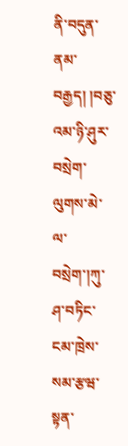ནི་བདུན་ནམ་བརྒྱད། །བཅུ་འམ་ཉི་ཤུར་བསྲེག་ལུགས་མེ་ལ་བསྲེག་།ཀུ་ཤ་བཏིང་ངམ་ཁྲེས་སམ་རྩཝ་སྟན་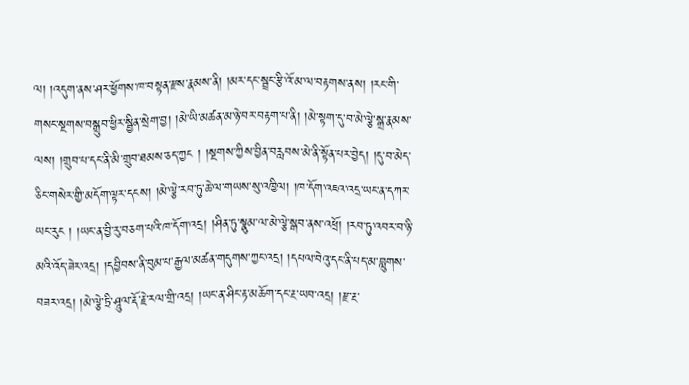ལ། །འདུག་ནས་ཤར་ཕྱོགས་ཁ་བསྟན་རྫས་རྣམས་ནི། །མར་དང་སྦྲང་རྩི་འོ་མ་ལ་བརྟགས་ནས། །རང་གི་གསང་སྔགས་བསྒྲུབ་ཕྱིར་སྦྱིན་སྲེག་བྱ། །མེ་ཡི་མཚན་མ་ཉེ་བར་བརྟག་པ་ནི། །མེ་སྟག་དུ་བ་མེ་ལྕེ་སྒྲ་རྣམས་ལས། །གྲུབ་པ་དང་ནི་མི་གྲུབ་ཐམས་ཅད་ཀྱང ། །སྔགས་ཀྱིས་བྱིན་བརླབས་མེ་ནི་སྟོན་པར་བྱེད། །དུ་བ་མེད་ཅིང་གསེར་གྱི་མདོག་ལྟར་དངས། །མེ་ལྕེ་རབ་ཏུ་ཆེ་ལ་གཡས་སུ་འཁྱིལ། །ཁ་དོག་འཇའ་འདྲ་ཡང་ན་དཀར་ཡང་རུང ། །ཡང་ན་བྱི་རུ་བཅག་པའི་ཁ་དོག་འདྲ། །ཤིན་ཏུ་སྣུམ་ལ་མེ་ལྕེ་སྒབ་ནས་འཕྲོ། །རབ་ཏུ་འབར་བ་ཉི་མའི་འོད་ཟེར་འདྲ། །དབྱིབས་ནི་བུམ་པ་རྒྱལ་མཚན་གདུགས་ཀྱང་འདྲ། །དཔལ་བེའུ་དང་ནི་པད་མ་བླུགས་བཟར་འདྲ། །མེ་ལྕེ་ཏྲི་ཤཱུལ་རྡོ་རྗེ་རལ་གྲི་འདྲ། །ཡང་ན་ཤིང་རྟ་མཆོག་དང་རྔ་ཡབ་འདྲ། །རྫ་རྔ་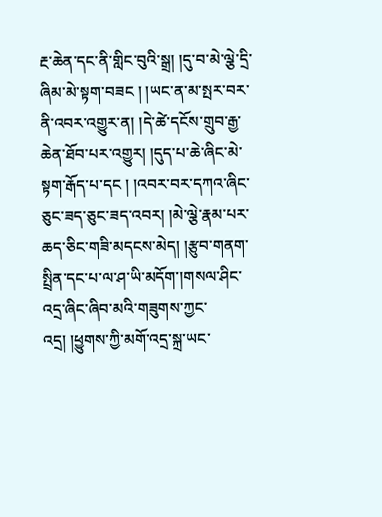རྔ་ཆེན་དང་ནི་གླིང་བུའི་སྒྲ། །དུ་བ་མེ་ལྕེ་དྲི་ཞིམ་མེ་སྟག་བཟང ། །ཡང་ན་མ་སྤར་བར་ནི་འབར་འགྱུར་ན། །དེ་ཚེ་དངོས་གྲུབ་རྒྱ་ཆེན་ཐོབ་པར་འགྱུར། །དུད་པ་ཆེ་ཞིང་མེ་སྟག་རྒོད་པ་དང ། །འབར་བར་དཀའ་ཞིང་ཅུང་ཟད་ཅུང་ཟད་འབར། །མེ་ལྕེ་རྣམ་པར་ཆད་ཅིང་གཟི་མདངས་མེད། །རྩུབ་གནག་སྤྲིན་དང་པ་ལ་ཤ་ཡི་མདོག་།གསལ་ཤིང་འདྲ་ཞིང་ཞིབ་མའི་གཟུགས་ཀྱང་འདྲ། །ཕྱུགས་ཀྱི་མགོ་འདྲ་སྐྲ་ཡང་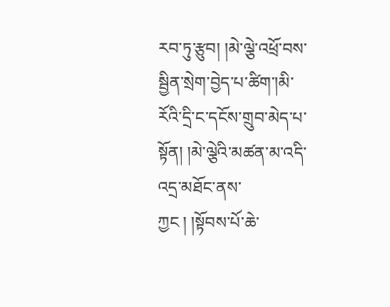རབ་ཏུ་རྩུབ། །མེ་ལྕེ་འཕྲོ་བས་སྦྱིན་སྲེག་བྱེད་པ་ཚིག་།མི་རོའི་དྲི་ང་དངོས་གྲུབ་མེད་པ་སྟོན། །མེ་ལྕེའི་མཚན་མ་འདི་འདྲ་མཐོང་ནས་ཀྱང ། །སྟོབས་པོ་ཆེ་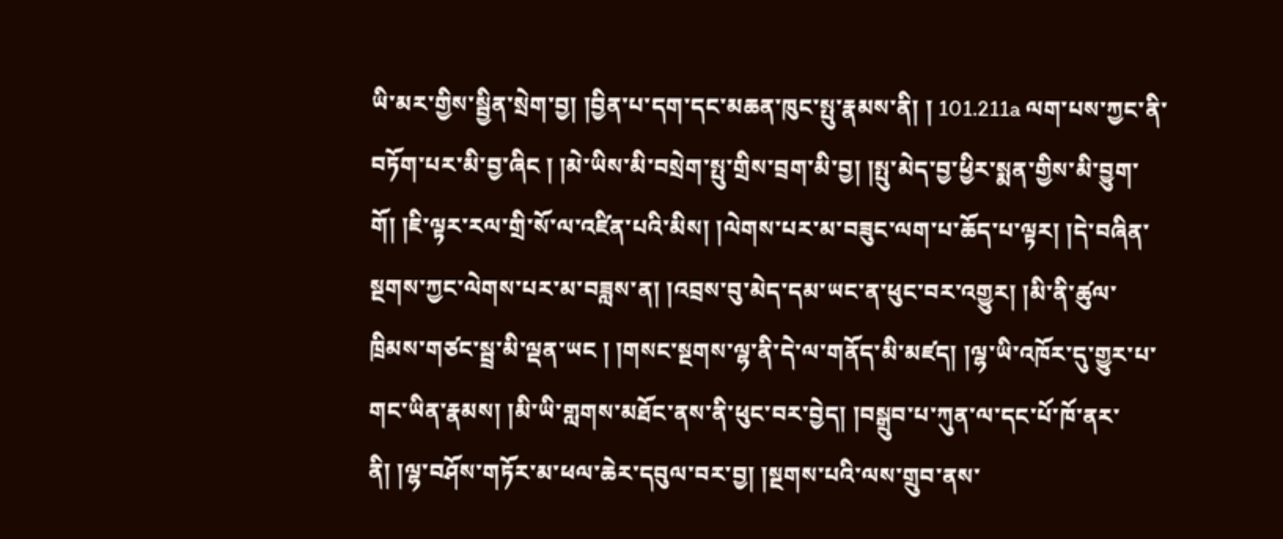ཡི་མར་གྱིས་སྦྱིན་སྲེག་བྱ། །བྱིན་པ་དག་དང་མཆན་ཁུང་སྤུ་རྣམས་ནི། ། 101.211a ལག་པས་ཀྱང་ནི་བཏོག་པར་མི་བྱ་ཞིང ། །མེ་ཡིས་མི་བསྲེག་སྤུ་གྲིས་བྲག་མི་བྱ། །སྤུ་མེད་བྱ་ཕྱིར་སྨན་གྱིས་མི་བྱུག་གོ། །ཇི་ལྟར་རལ་གྲི་སོ་ལ་འཛིན་པའི་མིས། །ལེགས་པར་མ་བཟུང་ལག་པ་ཆོད་པ་ལྟར། །དེ་བཞིན་སྔགས་ཀྱང་ལེགས་པར་མ་བཟླས་ན། །འབྲས་བུ་མེད་དམ་ཡང་ན་ཕུང་བར་འགྱུར། །མི་ནི་ཚུལ་ཁྲིམས་གཙང་སྦྲ་མི་ལྡན་ཡང ། །གསང་སྔགས་ལྷ་ནི་དེ་ལ་གནོད་མི་མཛད། །ལྷ་ཡི་འཁོར་དུ་གྱུར་པ་གང་ཡིན་རྣམས། །མི་ཡི་གླགས་མཐོང་ནས་ནི་ཕུང་བར་བྱེད། །བསྒྲུབ་པ་ཀུན་ལ་དང་པོ་ཁོ་ནར་ནི། །ལྷ་བཤོས་གཏོར་མ་ཕལ་ཆེར་དབུལ་བར་བྱ། །སྔགས་པའི་ལས་གྲུབ་ནས་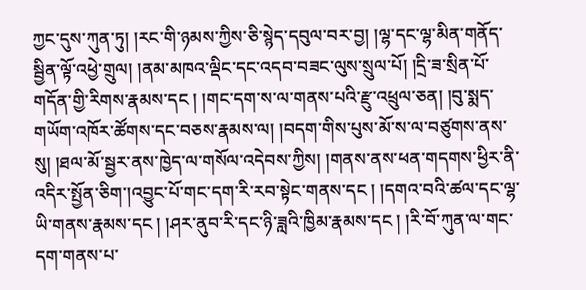ཀྱང་དུས་ཀུན་ཏུ། །རང་གི་ཉམས་ཀྱིས་ཅི་སྙེད་དབུལ་བར་བྱ། །ལྷ་དང་ལྷ་མིན་གནོད་སྦྱིན་ལྟོ་འཕྱེ་གྲུལ། །ནམ་མཁའ་ལྡིང་དང་འདབ་བཟང་ལུས་སྲུལ་པོ། །དྲི་ཟ་སྲིན་པོ་གདོན་གྱི་རིགས་རྣམས་དང ། །གང་དག་ས་ལ་གནས་པའི་རྫུ་འཕྲུལ་ཅན། །བུ་སྨད་གཡོག་འཁོར་ཚོགས་དང་བཅས་རྣམས་ལ། །བདག་གིས་པུས་མོ་ས་ལ་བཙུགས་ནས་སུ། །ཐལ་མོ་སྦྱར་ནས་ཁྱེད་ལ་གསོལ་འདེབས་ཀྱིས། །གནས་ནས་ཕན་གདགས་ཕྱིར་ནི་འདིར་སྤྱོན་ཅིག་།འབྱུང་པོ་གང་དག་རི་རབ་སྟེང་གནས་དང ། །དགའ་བའི་ཚལ་དང་ལྷ་ཡི་གནས་རྣམས་དང ། །ཤར་ནུབ་རི་དང་ཉི་ཟླའི་ཁྱིམ་རྣམས་དང ། །རི་བོ་ཀུན་ལ་གང་དག་གནས་པ་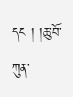དང ། །ཆུ་བོ་ཀུན་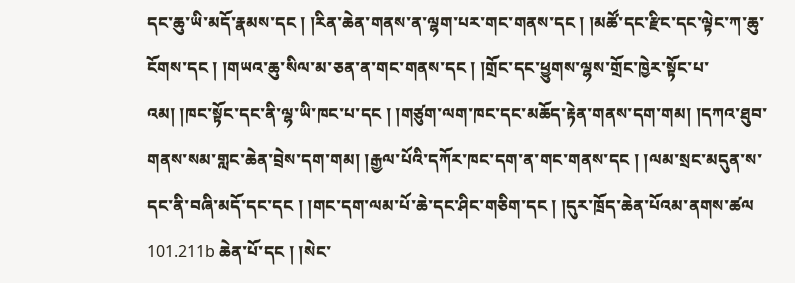དང་ཆུ་ཡི་མདོ་རྣམས་དང ། །རིན་ཆེན་གནས་ན་ལྷག་པར་གང་གནས་དང ། །མཚོ་དང་རྫིང་དང་ལྟེང་ཀ་ཆུ་ངོགས་དང ། །གཡའ་ཆུ་སིལ་མ་ཅན་ན་གང་གནས་དང ། །གྲོང་དང་ཕྱུགས་ལྷས་གྲོང་ཁྱེར་སྟོང་པ་འམ། །ཁང་སྟོང་དང་ནི་ལྷ་ཡི་ཁང་པ་དང ། །གཙུག་ལག་ཁང་དང་མཆོད་རྟེན་གནས་དག་གམ། །དཀའ་ཐུབ་གནས་སམ་གླང་ཆེན་བྲེས་དག་གམ། །རྒྱལ་པོའི་དཀོར་ཁང་དག་ན་གང་གནས་དང ། །ལམ་སྲང་མདུན་ས་དང་ནི་བཞི་མདོ་དང་དང ། །གང་དག་ལམ་པོ་ཆེ་དང་ཤིང་གཅིག་དང ། །དུར་ཁྲོད་ཆེན་པོའམ་ནགས་ཚལ 101.211b ཆེན་པོ་དང ། །སེང་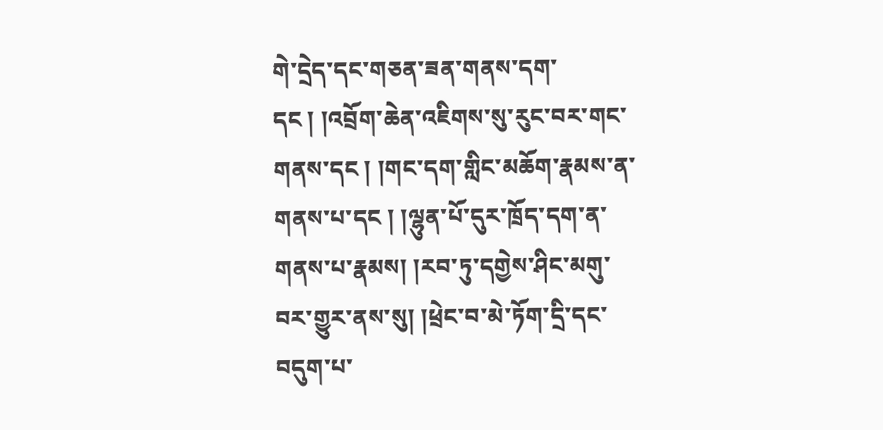གེ་དྲེད་དང་གཅན་ཟན་གནས་དག་དང ། །འབྲོག་ཆེན་འཇིགས་སུ་རུང་བར་གང་གནས་དང ། །གང་དག་གླིང་མཆོག་རྣམས་ན་གནས་པ་དང ། །ལྷུན་པོ་དུར་ཁྲོད་དག་ན་གནས་པ་རྣམས། །རབ་ཏུ་དགྱེས་ཤིང་མགུ་བར་གྱུར་ནས་སུ། །ཕྲེང་བ་མེ་ཏོག་དྲི་དང་བདུག་པ་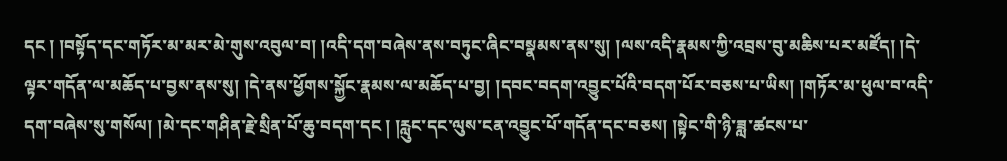དང ། །བསྟོད་དང་གཏོར་མ་མར་མེ་གུས་འབུལ་བ། །འདི་དག་བཞེས་ནས་བཏུང་ཞིང་བསྣམས་ནས་སུ། །ལས་འདི་རྣམས་ཀྱི་འབྲས་བུ་མཆིས་པར་མཛོད། །དེ་ལྟར་གདོན་ལ་མཆོད་པ་བྱས་ནས་སུ། །དེ་ནས་ཕྱོགས་སྐྱོང་རྣམས་ལ་མཆོད་པ་བྱ། །དབང་བདག་འབྱུང་པོའི་བདག་པོར་བཅས་པ་ཡིས། །གཏོར་མ་ཕུལ་བ་འདི་དག་བཞེས་སུ་གསོལ། །མེ་དང་གཤིན་རྗེ་སྲིན་པོ་ཆུ་བདག་དང ། །རླུང་དང་ལུས་ངན་འབྱུང་པོ་གདོན་དང་བཅས། །སྟེང་གི་ཉི་ཟླ་ཚངས་པ་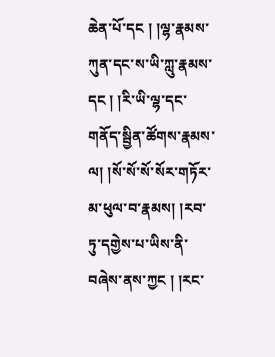ཆེན་པོ་དང ། །ལྷ་རྣམས་ཀུན་དང་ས་ཡི་ཀླུ་རྣམས་དང ། །རི་ཡི་ལྷ་དང་གནོད་སྦྱིན་ཚོགས་རྣམས་ལ། །སོ་སོ་སོ་སོར་གཏོར་མ་ཕུལ་བ་རྣམས། །རབ་ཏུ་དགྱེས་པ་ཡིས་ནི་བཞེས་ནས་ཀྱང ། །རང་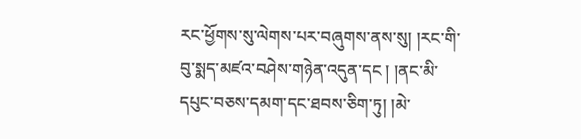རང་ཕྱོགས་སུ་ལེགས་པར་བཞུགས་ནས་སུ། །རང་གི་བུ་སྨད་མཛའ་བཤེས་གཉེན་འདུན་དང ། །ནང་མི་དཔུང་བཅས་དམག་དང་ཐབས་ཅིག་ཏུ། །མེ་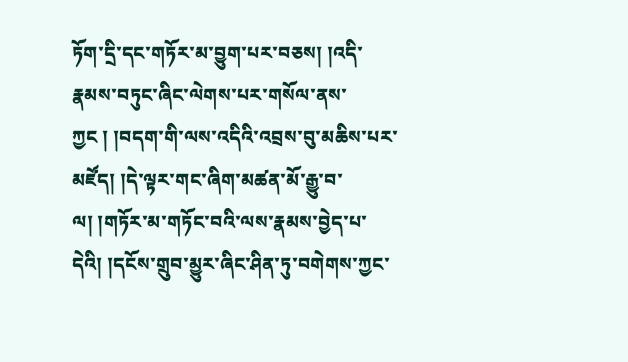ཏོག་དྲི་དང་གཏོར་མ་བྱུག་པར་བཅས། །འདི་རྣམས་བཏུང་ཞིང་ལེགས་པར་གསོལ་ནས་ཀྱང ། །བདག་གི་ལས་འདིའི་འབྲས་བུ་མཆིས་པར་མཛོད། །དེ་ལྟར་གང་ཞིག་མཚན་མོ་རྒྱུ་བ་ལ། །གཏོར་མ་གཏོང་བའི་ལས་རྣམས་བྱེད་པ་དེའི། །དངོས་གྲུབ་མྱུར་ཞིང་ཤིན་ཏུ་བགེགས་ཀྱང་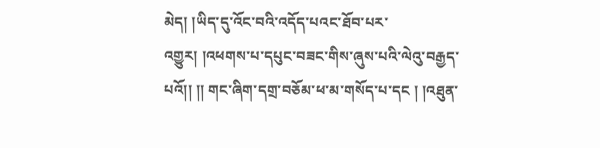མེད། །ཡིད་དུ་འོང་བའི་འདོད་པའང་ཐོབ་པར་འགྱུར། །འཕགས་པ་དཔུང་བཟང་གིས་ཞུས་པའི་ལེའུ་བརྒྱད་པའོ།། །། གང་ཞིག་དགྲ་བཅོམ་ཕ་མ་གསོད་པ་དང ། །འཐུན་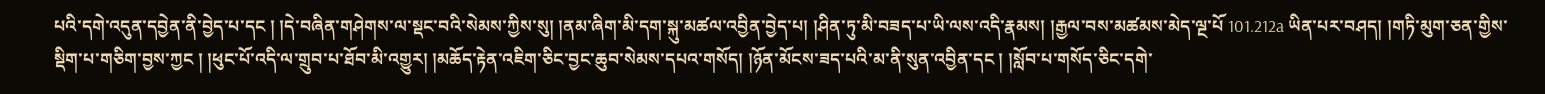པའི་དགེ་འདུན་དབྱེན་ནི་བྱེད་པ་དང ། །དེ་བཞིན་གཤེགས་ལ་སྡང་བའི་སེམས་ཀྱིས་སུ། །ནམ་ཞིག་མི་དག་སྐུ་མཚལ་འབྱིན་བྱེད་པ། །ཤིན་ཏུ་མི་བཟད་པ་ཡི་ལས་འདི་རྣམས། །རྒྱལ་བས་མཚམས་མེད་ལྔ་པོ 101.212a ཡིན་པར་བཤད། །གཏི་མུག་ཅན་གྱིས་སྡིག་པ་གཅིག་བྱས་ཀྱང ། །ཕུང་པོ་འདི་ལ་གྲུབ་པ་ཐོབ་མི་འགྱུར། །མཆོད་རྟེན་འཇིག་ཅིང་བྱང་ཆུབ་སེམས་དཔའ་གསོད། །ཉོན་མོངས་ཟད་པའི་མ་ནི་སུན་འབྱིན་དང ། །སློབ་པ་གསོད་ཅིང་དགེ་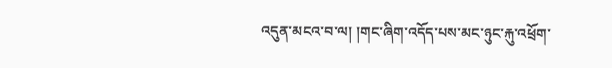འདུན་མངའ་བ་ལ། །གང་ཞིག་འདོད་པས་མང་ཉུང་རྐུ་འཕྲོག་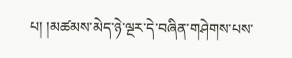པ། །མཚམས་མེད་ཉེ་ལྔར་དེ་བཞིན་གཤེགས་པས་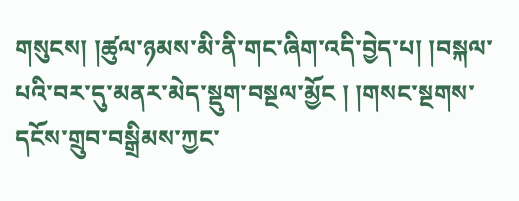གསུངས། །ཚུལ་ཉམས་མི་ནི་གང་ཞིག་འདི་བྱེད་པ། །བསྐལ་པའི་བར་དུ་མནར་མེད་སྡུག་བསྔལ་མྱོང ། །གསང་སྔགས་དངོས་གྲུབ་བསྒྲིམས་ཀྱང་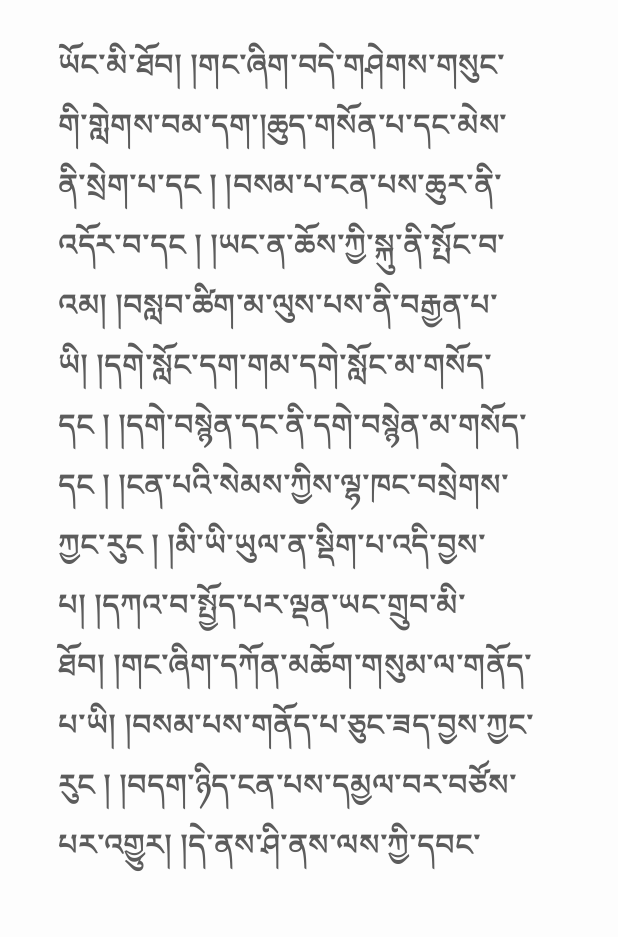ཡོང་མི་ཐོབ། །གང་ཞིག་བདེ་གཤེགས་གསུང་གི་གླེགས་བམ་དག་།ཆུད་གསོན་པ་དང་མེས་ནི་སྲེག་པ་དང ། །བསམ་པ་ངན་པས་ཆུར་ནི་འདོར་བ་དང ། །ཡང་ན་ཆོས་ཀྱི་སྐུ་ནི་སྤོང་བ་འམ། །བསླབ་ཚིག་མ་ལུས་པས་ནི་བརྒྱན་པ་ཡི། །དགེ་སློང་དག་གམ་དགེ་སློང་མ་གསོད་དང ། །དགེ་བསྙེན་དང་ནི་དགེ་བསྙེན་མ་གསོད་དང ། །ངན་པའི་སེམས་ཀྱིས་ལྷ་ཁང་བསྲེགས་ཀྱང་རུང ། །མི་ཡི་ཡུལ་ན་སྡིག་པ་འདི་བྱས་པ། །དཀའ་བ་སྤྱོད་པར་ལྡན་ཡང་གྲུབ་མི་ཐོབ། །གང་ཞིག་དཀོན་མཆོག་གསུམ་ལ་གནོད་པ་ཡི། །བསམ་པས་གནོད་པ་ཅུང་ཟད་བྱས་ཀྱང་རུང ། །བདག་ཉིད་ངན་པས་དམྱལ་བར་བཙོས་པར་འགྱུར། །དེ་ནས་ཤི་ནས་ལས་ཀྱི་དབང་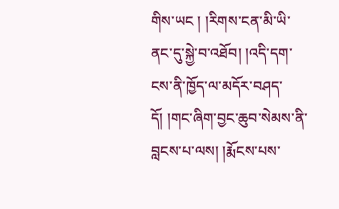གིས་ཡང ། །རིགས་ངན་མི་ཡི་ནང་དུ་སྐྱེ་བ་འཐོབ། །འདི་དག་ངས་ནི་ཁྱོད་ལ་མདོར་བཤད་དོ། །གང་ཞིག་བྱང་ཆུབ་སེམས་ནི་བླངས་པ་ལས། །རྨོངས་པས་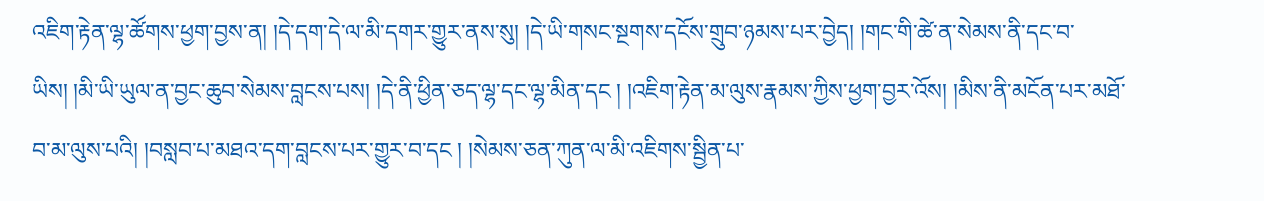འཇིག་རྟེན་ལྷ་ཚོགས་ཕྱག་བྱས་ན། །དེ་དག་དེ་ལ་མི་དགར་གྱུར་ནས་སུ། །དེ་ཡི་གསང་སྔགས་དངོས་གྲུབ་ཉམས་པར་བྱེད། །གང་གི་ཚེ་ན་སེམས་ནི་དང་བ་ཡིས། །མི་ཡི་ཡུལ་ན་བྱང་ཆུབ་སེམས་བླངས་པས། །དེ་ནི་ཕྱིན་ཅད་ལྷ་དང་ལྷ་མིན་དང ། །འཇིག་རྟེན་མ་ལུས་རྣམས་ཀྱིས་ཕྱག་བྱར་འོས། །མིས་ནི་མངོན་པར་མཐོ་བ་མ་ལུས་པའི། །བསླབ་པ་མཐའ་དག་བླངས་པར་གྱུར་བ་དང ། །སེམས་ཅན་ཀུན་ལ་མི་འཇིགས་སྦྱིན་པ་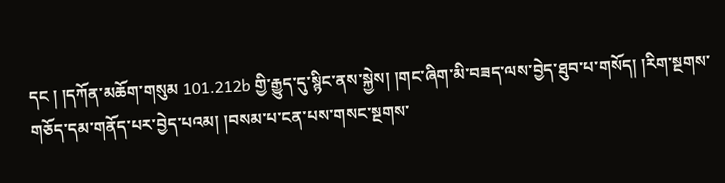དང ། །དཀོན་མཆོག་གསུམ 101.212b གྱི་རྒྱུད་དུ་སྙིང་ནས་སྐྱེས། །གང་ཞིག་མི་བཟད་ལས་བྱེད་ཐུབ་པ་གསོད། །རིག་སྔགས་གཅོད་དམ་གནོད་པར་བྱེད་པའམ། །བསམ་པ་ངན་པས་གསང་སྔགས་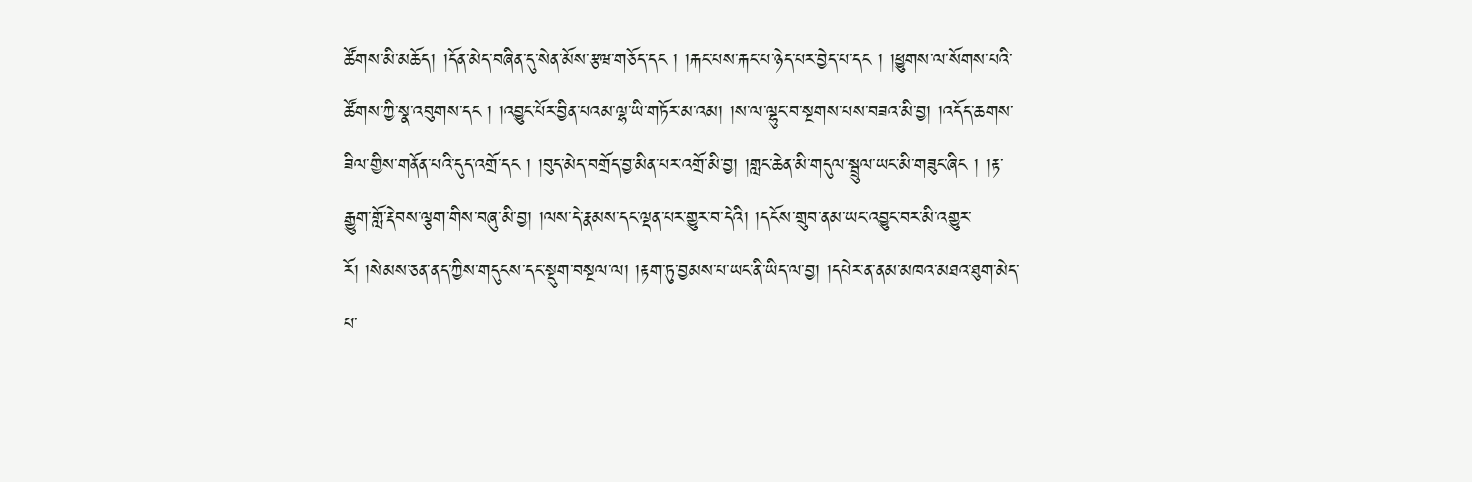ཚོགས་མི་མཆོད། །དོན་མེད་བཞིན་དུ་སེན་མོས་རྩཝ་གཅོད་དང ། །རྐང་པས་རྐང་པ་ཉེད་པར་བྱེད་པ་དང ། །ཕྱུགས་ལ་སོགས་པའི་ཚོགས་ཀྱི་སྣ་འབུགས་དང ། །འབྱུང་པོར་བྱིན་པའམ་ལྷ་ཡི་གཏོར་མ་འམ། །ས་ལ་ལྷུང་བ་སྔགས་པས་བཟའ་མི་བྱ། །འདོད་ཆགས་ཟིལ་གྱིས་གནོན་པའི་དུད་འགྲོ་དང ། །བུད་མེད་བགྲོད་བྱ་མིན་པར་འགྲོ་མི་བྱ། །གླང་ཆེན་མི་གདུལ་སྦྲུལ་ཡང་མི་གཟུང་ཞིང ། །རྟ་རྒྱུག་གློ་རྡེབས་ལྕག་གིས་བཞུ་མི་བྱ། །ལས་དེ་རྣམས་དང་ལྡན་པར་གྱུར་བ་དེའི། །དངོས་གྲུབ་ནམ་ཡང་འབྱུང་བར་མི་འགྱུར་རོ། །སེམས་ཅན་ནད་ཀྱིས་གདུངས་དང་སྡུག་བསྔལ་ལ། །རྟག་ཏུ་བྱམས་པ་ཡང་ནི་ཡིད་ལ་བྱ། །དཔེར་ན་ནམ་མཁའ་མཐའ་ཐུག་མེད་པ་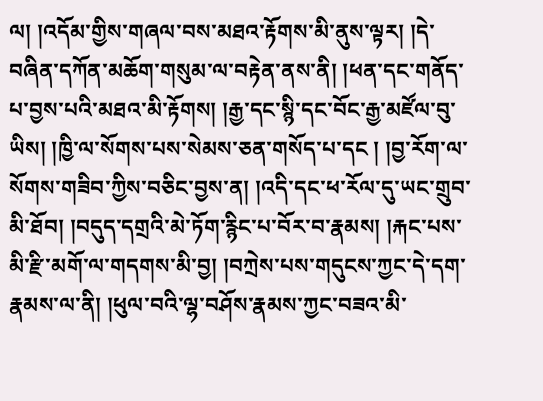ལ། །འདོམ་གྱིས་གཞལ་བས་མཐའ་རྟོགས་མི་ནུས་ལྟར། །དེ་བཞིན་དཀོན་མཆོག་གསུམ་ལ་བརྟེན་ནས་ནི། །ཕན་དང་གནོད་པ་བྱས་པའི་མཐའ་མི་རྟོགས། །རྒྱ་དང་སྙི་དང་བོང་རྒྱ་མཛོལ་བུ་ཡིས། །ཁྱི་ལ་སོགས་པས་སེམས་ཅན་གསོད་པ་དང ། །བྱ་རོག་ལ་སོགས་གཟིབ་ཀྱིས་བཅིང་བྱས་ན། །འདི་དང་ཕ་རོལ་དུ་ཡང་གྲུབ་མི་ཐོབ། །བདུད་དགྲའི་མེ་ཏོག་རྙིང་པ་བོར་བ་རྣམས། །རྐང་པས་མི་རྫི་མགོ་ལ་གདགས་མི་བྱ། །བཀྲེས་པས་གདུངས་ཀྱང་དེ་དག་རྣམས་ལ་ནི། །ཕུལ་བའི་ལྷ་བཤོས་རྣམས་ཀྱང་བཟའ་མི་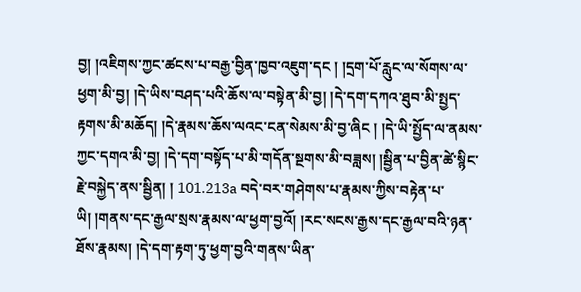བྱ། །འཇིགས་ཀྱང་ཚངས་པ་བརྒྱ་བྱིན་ཁྱབ་འཇུག་དང ། །དྲག་པོ་རླུང་ལ་སོགས་ལ་ཕྱག་མི་བྱ། །དེ་ཡིས་བཤད་པའི་ཆོས་ལ་བསྟེན་མི་བྱ། །དེ་དག་དཀའ་ཐུབ་མི་སྤྱད་རྟགས་མི་མཆོད། །དེ་རྣམས་ཆོས་ལའང་ངན་སེམས་མི་བྱ་ཞིང ། །དེ་ཡི་སྤྱོད་ལ་ནམས་ཀྱང་དགའ་མི་བྱ། །དེ་དག་བསྟོད་པ་མི་གདོན་སྔགས་མི་བཟླས། །སྦྱིན་པ་བྱིན་ཚེ་སྙིང་རྗེ་བསྐྱེད་ནས་སྦྱིན། ། 101.213a བདེ་བར་གཤེགས་པ་རྣམས་ཀྱིས་བརྟེན་པ་ཡི། །གནས་དང་རྒྱལ་སྲས་རྣམས་ལ་ཕྱག་བྱའོ། །རང་སངས་རྒྱས་དང་རྒྱལ་བའི་ཉན་ཐོས་རྣམས། །དེ་དག་རྟག་ཏུ་ཕྱག་བྱའི་གནས་ཡིན་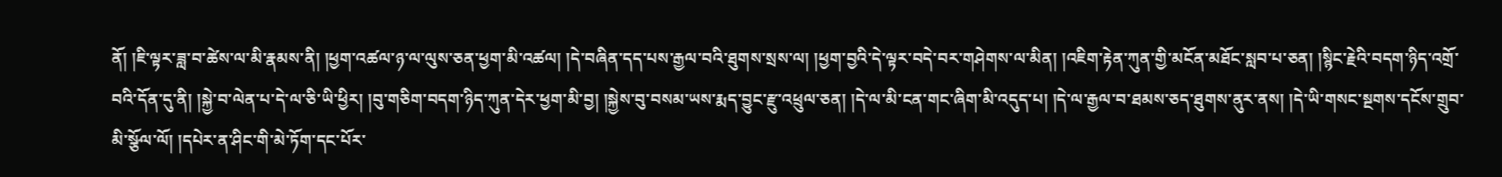ནོ། །ཇི་ལྟར་ཟླ་བ་ཚེས་ལ་མི་རྣམས་ནི། །ཕྱག་འཚལ་ཉ་ལ་ལུས་ཅན་ཕྱག་མི་འཚལ། །དེ་བཞིན་དད་པས་རྒྱལ་བའི་ཐུགས་སྲས་ལ། །ཕྱག་བྱའི་དེ་ལྟར་བདེ་བར་གཤེགས་ལ་མིན། །འཇིག་རྟེན་ཀུན་གྱི་མངོན་མཐོང་སླབ་པ་ཅན། །སྙིང་རྗེའི་བདག་ཉིད་འགྲོ་བའི་དོན་དུ་ནི། །སྐྱེ་བ་ལེན་པ་དེ་ལ་ཅི་ཡི་ཕྱིར། །བུ་གཅིག་བདག་ཉིད་ཀུན་དེར་ཕྱག་མི་བྱ། །སྐྱེས་བུ་བསམ་ཡས་རྨད་བྱུང་རྫུ་འཕྲུལ་ཅན། །དེ་ལ་མི་ངན་གང་ཞིག་མི་འདུད་པ། །དེ་ལ་རྒྱལ་བ་ཐམས་ཅད་ཐུགས་ནུར་ནས། །དེ་ཡི་གསང་སྔགས་དངོས་གྲུབ་མི་སྩོལ་ལོ། །དཔེར་ན་ཤིང་གི་མེ་ཏོག་དང་པོར་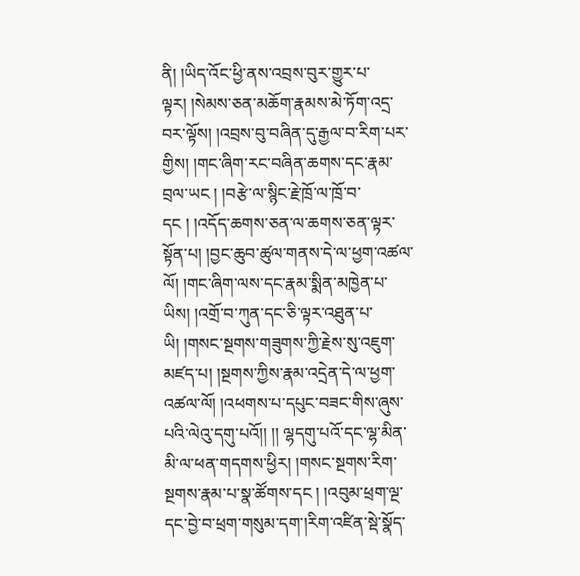ནི། །ཡིད་འོང་ཕྱི་ནས་འབྲས་བུར་གྱུར་པ་ལྟར། །སེམས་ཅན་མཆོག་རྣམས་མེ་ཏོག་འདྲ་བར་ལྟོས། །འབྲས་བུ་བཞིན་དུ་རྒྱལ་བ་རིག་པར་གྱིས། །གང་ཞིག་རང་བཞིན་ཆགས་དང་རྣམ་བྲལ་ཡང ། །བརྩེ་ལ་སྙིང་རྗེ་ཁྲོ་ལ་ཁྲོ་བ་དང ། །འདོད་ཆགས་ཅན་ལ་ཆགས་ཅན་ལྟར་སྟོན་པ། །བྱང་ཆུབ་ཚུལ་གནས་དེ་ལ་ཕྱག་འཚལ་ལོ། །གང་ཞིག་ལས་དང་རྣམ་སྨིན་མཁྱེན་པ་ཡིས། །འགྲོ་བ་ཀུན་དང་ཅི་ལྟར་འཐུན་པ་ཡི། །གསང་སྔགས་གཟུགས་ཀྱི་རྗེས་སུ་འཇུག་མཛད་པ། །སྔགས་ཀྱིས་རྣམ་འདྲེན་དེ་ལ་ཕྱག་འཚལ་ལོ། །འཕགས་པ་དཔུང་བཟང་གིས་ཞུས་པའི་ལེའུ་དགུ་པའོ།། །། ལྷདགུ་པའོ་དང་ལྷ་མིན་མི་ལ་ཕན་གདགས་ཕྱིར། །གསང་སྔགས་རིག་སྔགས་རྣམ་པ་སྣ་ཚོགས་དང ། །འབུམ་ཕྲག་ལྔ་དང་བྱེ་བ་ཕྲག་གསུམ་དག་།རིག་འཛིན་སྡེ་སྣོད་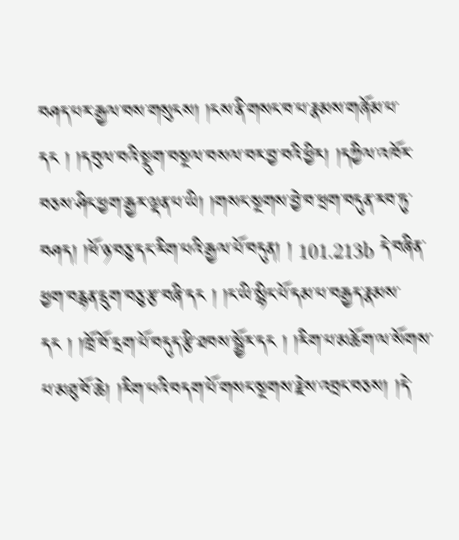བཤད་པར་རྒྱལ་བས་གསུངས། །ངས་ནི་གསང་བ་པ་རྣམས་གཞོམ་པ་དང ། །དབུལ་བའི་སྡུག་བསྔལ་བསལ་བར་བྱ་བའི་ཕྱིར། །དཀྱིལ་འཁོར་བཅས་ཤིང་ཕྱག་རྒྱར་ལྡན་པ་ཡི། །གསང་སྔགས་བྱེ་བ་ཕྲག་བདུན་རབ་ཏུ་བཤད། །ཕོ་ཉ་བཅུ་དང་རིག་པའི་རྒྱལ་པོ་བདུན། ། 101.213b དེ་བཞིན་ཕྱག་བརྙན་དྲུག་བཅུ་རྩ་བཞི་དང ། །ང་ཡི་སྙིང་པོ་དམ་པ་བརྒྱད་རྣམས་དང ། །ཁྲོ་བོ་དྲག་པོ་བདུད་རྩི་ཐབས་སྦྱོར་དང ། །རིག་པ་མཆོག་ལ་སོགས་པ་མཐུ་བོ་ཆེ། །རིག་པའི་བདག་པོ་གསང་སྔགས་རྗེས་འབྲང་བཅས། །དེ་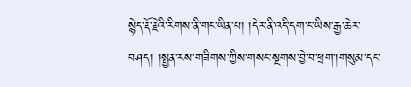སྙེད་རྡོ་རྗེའི་རིགས་ནི་གང་ཡིན་པ། །དེར་ནི་འདི་དག་ང་ཡིས་རྒྱ་ཆེར་བཤད། །སྤྱན་རས་གཟིགས་ཀྱིས་གསང་སྔགས་བྱེ་བ་ཕྲག་།གསུམ་དང་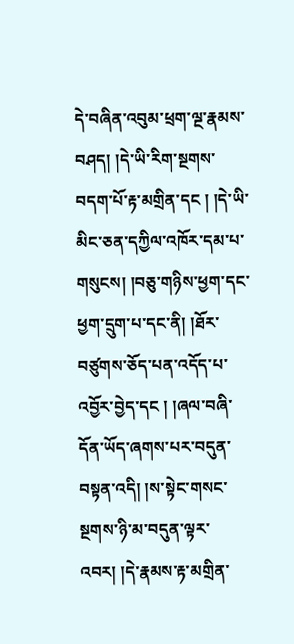དེ་བཞིན་འབུམ་ཕྲག་ལྔ་རྣམས་བཤད། །དེ་ཡི་རིག་སྔགས་བདག་པོ་རྟ་མགྲིན་དང ། །དེ་ཡི་མིང་ཅན་དཀྱིལ་འཁོར་དམ་པ་གསུངས། །བཅུ་གཉིས་ཕྱག་དང་ཕྱག་དྲུག་པ་དང་ནི། །ཐོར་བཙུགས་ཅོད་པན་འདོད་པ་འབྱོར་བྱེད་དང ། །ཞལ་བཞི་དོན་ཡོད་ཞགས་པར་བདུན་བསྟན་འདི། །ས་སྟེང་གསང་སྔགས་ཉི་མ་བདུན་ལྟར་འབར། །དེ་རྣམས་རྟ་མགྲིན་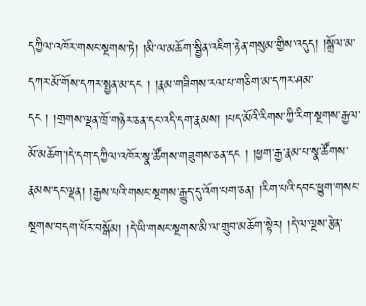དཀྱིལ་འཁོར་གསང་སྔགས་ཏེ། །མི་ལ་མཆོག་སྦྱིན་འཇིག་རྟེན་གསུམ་གྱིས་འདུད། །སྒྲོལ་མ་དཀར་མོ་གོས་དཀར་སྤྱན་མ་དང ། །རྣམ་གཟིགས་རལ་པ་གཅིག་མ་དཀར་ཤམ་དང ། །གྲགས་ལྡན་ཁྲོ་གཉེར་ཅན་དང་འདི་དག་རྣམས། །པད་མོའི་རིགས་ཀྱི་རིག་སྔགས་རྒྱལ་མོ་མཆོག་།དེ་དག་དཀྱིལ་འཁོར་སྣ་ཚོགས་གཟུགས་ཅན་དང ། །ཕྱག་རྒྱ་རྣམ་པ་སྣ་ཚོགས་རྣམས་དང་ལྡན། །རྒྱས་པའི་གསང་སྔགས་རྒྱུད་དུ་འོག་པག་ཅན། །རིག་པའི་དབང་ཕྱུག་གསང་སྔགས་བདག་པོར་བསྒོམ། །དེ་ཡི་གསང་སྔགས་མི་ལ་གྲུབ་མཆོག་སྟེར། །དེ་ལ་ལྔས་རྩེན་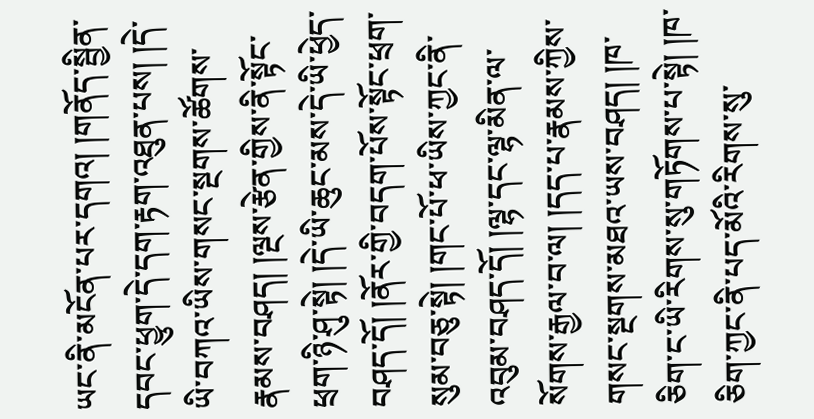ཡང་ནི་མངོན་པར་དགའ། །གནོད་སྦྱིན་དབང་ཕྱུག་དེ་དག་རྟག་འཐུན་པས། །དེ་ཡི་བཀའ་ཡིས་གསང་སྔགས་ཚོགས་རྣམས་བཤད། །ལྔས་རྩེན་གྱིས་ནི་སྟོང་ཕྲག་ཉི་ཤུ་སྟེ། །དེ་ཡི་ཆུང་མས་དེ་ཡི་ཕྱེད་བཤད་དོ། །ནོར་གྱི་བདག་པོས་སྟོང་ཕྲག་སུམ་བཅུ་སྟེ། །གང་པོ་ཕ་ཡིས་ཀྱང་ནི་འབུམ་བཤད་དོ། །ལྷ་དང་ལྷ་མིན་ལ་སོགས་རྒྱལ་བ་ལ། །དད་པ་རྣམས་ཀྱིས་གསང་སྔགས་མཐའ་ཡས་བཤད། །ཁ་ཅིག་ང་ཡི་རིགས་སུ་གཏོགས་པ་སྟེ། །ཁ་ཅིག་ཀྱང་ནི་པད་མོའི་རིགས་སུ་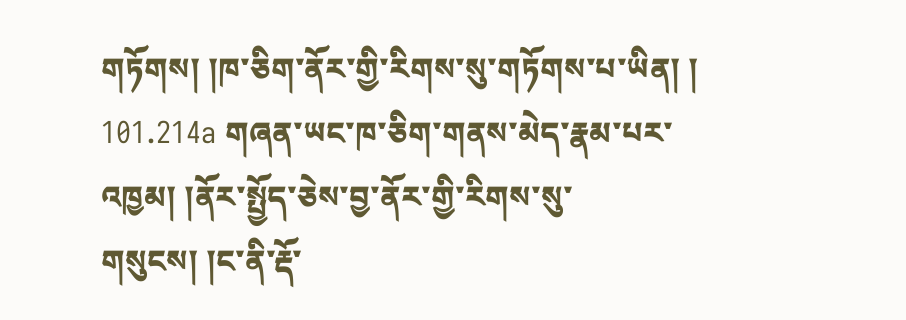གཏོགས། །ཁ་ཅིག་ནོར་གྱི་རིགས་སུ་གཏོགས་པ་ཡིན། ། 101.214a གཞན་ཡང་ཁ་ཅིག་གནས་མེད་རྣམ་པར་འཁྱམ། །ནོར་སྤྱོད་ཅེས་བྱ་ནོར་གྱི་རིགས་སུ་གསུངས། །ང་ནི་རྡོ་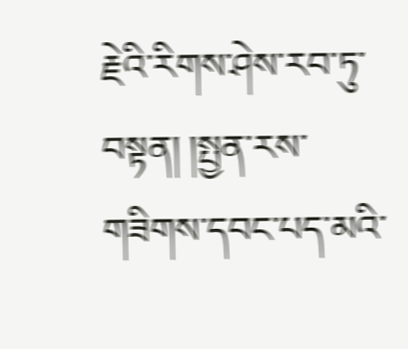རྗེའི་རིགས་ཤེས་རབ་ཏུ་བསྟན། །སྤྱན་རས་གཟིགས་དབང་པད་མའི་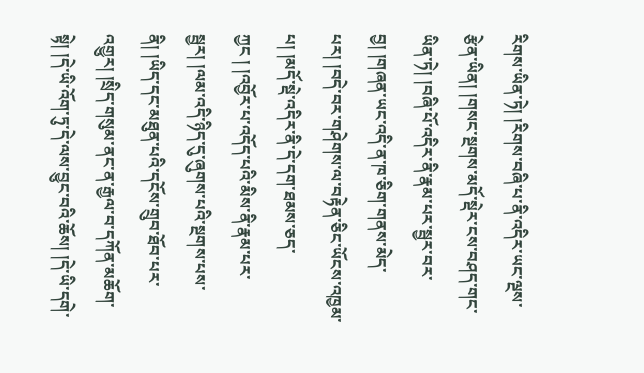རིགས་ཡིན་ཏེ། །རིགས་བཞི་པ་ནི་འདིར་ཡང་ལྔས་རྩེན་ཡིན། །གསང་སྔགས་མདོ་སྡེར་ངས་བཤད་གང་ཡིན་ཏེ། །བཞི་པོ་འདིར་ནི་རྣམ་པར་སྦྱར་བར་བྱ། །གཞན་ཡང་འདི་ན་ཁ་ཅིག་གནས་མེད་པར། །བདེ་བར་གཤེགས་ལ་བརྟེན་ཅིང་ཡོངས་འཁྱམ་པ། །མདོ་སྡེ་འདིར་ནི་དེ་དག་ཐམས་ཅད་ཀྱང ། །འབྱོར་པ་འདོད་པའི་མིས་ནི་རྣམ་པར་སྦྱར། །ལམ་འདི་ཉིད་དུ་ཞུགས་པའི་སྔགས་པས་ནི། །ཡིད་དང་མཐུན་པའི་དངོས་གྲུབ་ཐོབ་པར་འགྱུར། །སྲིད་གསུམ་ནང་ན་རྒྱལ་བ་དཀོན་མཆོག་སྟེ། །དེ་ཡི་འོག་ཏུ་དེ་ལས་བྱུང་བའི་ཆོས། །དེ་ཡི་དགེ་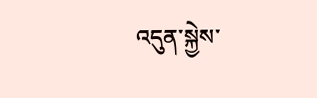འདུན་སྐྱེས་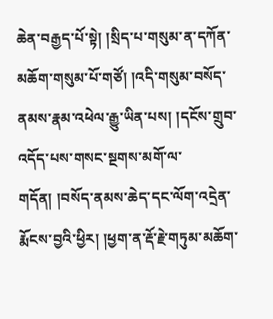ཆེན་བརྒྱད་པོ་སྟེ། །སྲིད་པ་གསུམ་ན་དཀོན་མཆོག་གསུམ་པོ་གཙོ། །འདི་གསུམ་བསོད་ནམས་རྣམ་འཕེལ་རྒྱུ་ཡིན་པས། །དངོས་གྲུབ་འདོད་པས་གསང་སྔགས་མགོ་ལ་གདོན། །བསོད་ནམས་ཆེད་དང་ལོག་འདྲེན་རྨོངས་བྱའི་ཕྱིར། །ཕྱག་ན་རྡོ་རྗེ་གཏུམ་མཆོག་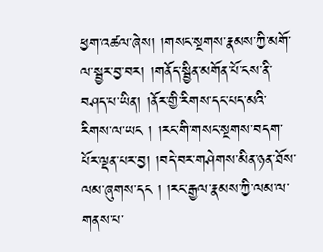ཕྱག་འཚལ་ཞེས། །གསང་སྔགས་རྣམས་ཀྱི་མགོ་ལ་སྦྱར་བྱ་བར། །གནོད་སྦྱིན་མགོན་པོ་ངས་ནི་བཤད་པ་ཡིན། །ནོར་གྱི་རིགས་དང་པད་མའི་རིགས་ལ་ཡང ། །རང་གི་གསང་སྔགས་བདག་པོར་ལྡན་པར་བྱ། །བདེ་བར་གཤེགས་མིན་ཉན་ཐོས་ལམ་ཞུགས་དང ། །རང་རྒྱལ་རྣམས་ཀྱི་ལམ་ལ་གནས་པ་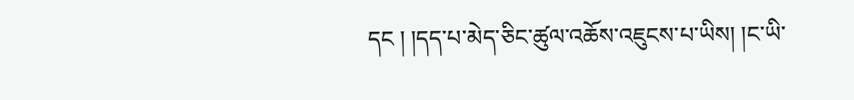དང ། །དད་པ་མེད་ཅིང་ཚུལ་འཆོས་འཇུངས་པ་ཡིས། །ང་ཡི་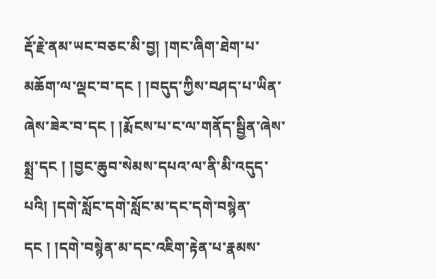རྡོ་རྗེ་ནམ་ཡང་བཅང་མི་བྱ། །གང་ཞིག་ཐེག་པ་མཆོག་ལ་ལྡང་བ་དང ། །བདུད་ཀྱིས་བཤད་པ་ཡིན་ཞེས་ཟེར་བ་དང ། །རྨོངས་པ་ང་ལ་གནོད་སྦྱིན་ཞེས་སྨྲ་དང ། །བྱང་ཆུབ་སེམས་དཔའ་ལ་ནི་མི་འདུད་པའི། །དགེ་སློང་དགེ་སློང་མ་དང་དགེ་བསྙེན་དང ། །དགེ་བསྙེན་མ་དང་འཇིག་རྟེན་པ་རྣམས་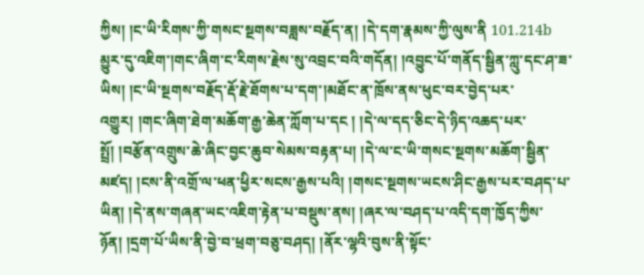ཀྱིས། །ང་ཡི་རིགས་ཀྱི་གསང་སྔགས་བཟླས་བརྗོད་ན། །དེ་དག་རྣམས་ཀྱི་ལུས་ནི 101.214b མྱུར་དུ་འཇིག་།གང་ཞིག་ང་རིགས་རྗེས་སུ་འབྲང་བའི་གདོན། །འབྱུང་པོ་གནོད་སྦྱིན་ཀླུ་དང་ཤ་ཟ་ཡིས། །ང་ཡི་སྔགས་བརྗོད་རྡོ་རྗེ་ཐོགས་པ་དག་།མཐོང་ན་ཁྲོས་ནས་ཕུང་བར་བྱེད་པར་འགྱུར། །གང་ཞིག་ཐེག་མཆོག་རྒྱ་ཆེན་ཀློག་པ་དང ། །དེ་ལ་དད་ཅིང་དེ་ཉིད་འཆད་པར་སྤྲོ། །བརྩོན་འགྲུས་ཆེ་ཞིང་བྱང་ཆུབ་སེམས་བརྟན་པ། །དེ་ལ་ང་ཡི་གསང་སྔགས་མཆོག་སྦྱིན་མཛད། །ངས་ནི་འགྲོ་ལ་ཕན་ཕྱིར་སངས་རྒྱས་པའི། །གསང་སྔགས་ཡངས་ཤིང་རྒྱས་པར་བཤད་པ་ཡིན། །དེ་ནས་གཞན་ཡང་འཇིག་རྟེན་པ་བསྡུས་ནས། །ཞར་ལ་བཤད་པ་འདི་དག་ཁྱོད་ཀྱིས་ཉོན། །དྲག་པོ་ཡིས་ནི་བྱེ་བ་ཕྲག་བཅུ་བཤད། །ནོར་ལྷའི་བུས་ནི་སྟོང་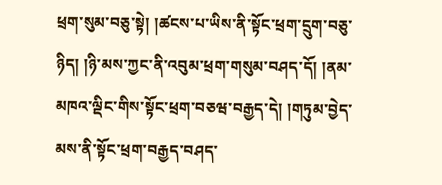ཕྲག་སུམ་བཅུ་སྟེ། །ཚངས་པ་ཡིས་ནི་སྟོང་ཕྲག་དྲུག་བཅུ་ཉིད། །ཉི་མས་ཀྱང་ནི་འབུམ་ཕྲག་གསུམ་བཤད་དོ། །ནམ་མཁའ་ལྡིང་གིས་སྟོང་ཕྲག་བཅཝ་བརྒྱད་དེ། །གཏུམ་བྱེད་མས་ནི་སྟོང་ཕྲག་བརྒྱད་བཤད་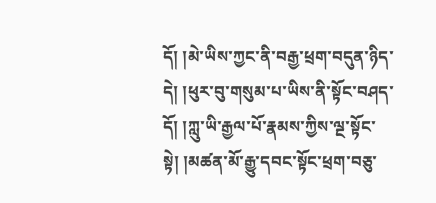དོ། །མེ་ཡིས་ཀྱང་ནི་བརྒྱ་ཕྲག་བདུན་ཉིད་དེ། །ཕུར་བུ་གསུམ་པ་ཡིས་ནི་སྟོང་བཤད་དོ། །ཀླུ་ཡི་རྒྱལ་པོ་རྣམས་ཀྱིས་ལྔ་སྟོང་སྟེ། །མཚན་མོ་རྒྱུ་དབང་སྟོང་ཕྲག་བཅུ་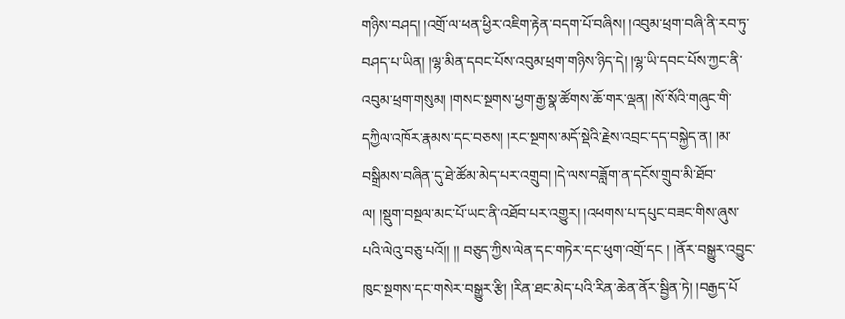གཉིས་བཤད། །འགྲོ་ལ་ཕན་ཕྱིར་འཇིག་རྟེན་བདག་པོ་བཞིས། །འབུམ་ཕྲག་བཞི་ནི་རབ་ཏུ་བཤད་པ་ཡིན། །ལྷ་མིན་དབང་པོས་འབུམ་ཕྲག་གཉིས་ཉིད་དེ། །ལྷ་ཡི་དབང་པོས་ཀྱང་ནི་འབུམ་ཕྲག་གསུམ། །གསང་སྔགས་ཕྱག་རྒྱ་སྣ་ཚོགས་ཆོ་གར་ལྡན། །སོ་སོའི་གཞུང་གི་དཀྱིལ་འཁོར་རྣམས་དང་བཅས། །རང་སྔགས་མདོ་སྡེའི་རྗེས་འབྲང་དད་བསྐྱེད་ན། །མ་བསྒྲིམས་བཞིན་དུ་ཐེ་ཚོམ་མེད་པར་འགྲུབ། །དེ་ལས་བཟློག་ན་དངོས་གྲུབ་མི་ཐོབ་ལ། །སྡུག་བསྔལ་མང་པོ་ཡང་ནི་འཐོབ་པར་འགྱུར། །འཕགས་པ་དཔུང་བཟང་གིས་ཞུས་པའི་ལེའུ་བཅུ་པའོ།། །། བཅུད་ཀྱིས་ལེན་དང་གཏེར་དང་ཕུག་འགྲོ་དང ། །ནོར་བསྒྱུར་འབྱུང་ཁུང་སྔགས་དང་གསེར་བསྒྱུར་རྩི། །རིན་ཐང་མེད་པའི་རིན་ཆེན་ནོར་སྦྱིན་ཏེ། །བརྒྱད་པོ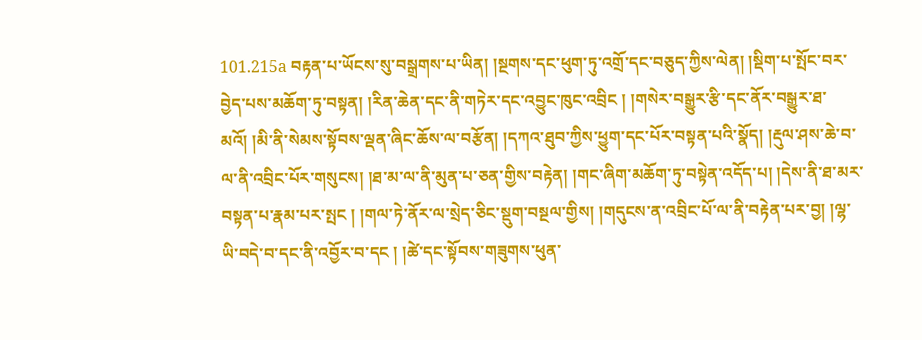101.215a བརྟན་པ་ཡོངས་སུ་བསྒྲགས་པ་ཡིན། །སྔགས་དང་ཕུག་ཏུ་འགྲོ་དང་བཅུད་ཀྱིས་ལེན། །སྡིག་པ་སྤོང་བར་བྱེད་པས་མཆོག་ཏུ་བསྟན། །རིན་ཆེན་དང་ནི་གཏེར་དང་འབྱུང་ཁུང་འབྲིང ། །གསེར་བསྒྱུར་རྩི་དང་ནོར་བསྒྱུར་ཐ་མའོ། །མི་ནི་སེམས་སྟོབས་ལྡན་ཞིང་ཆོས་ལ་བརྩོན། །དཀའ་ཐུབ་ཀྱིས་ཕྱུག་དང་པོར་བསྟན་པའི་སྣོད། །རྡུལ་ཤས་ཆེ་བ་ལ་ནི་འབྲིང་པོར་གསུངས། །ཐ་མ་ལ་ནི་མུན་པ་ཅན་གྱིས་བརྟེན། །གང་ཞིག་མཆོག་ཏུ་བསྟེན་འདོད་པ། །དེས་ནི་ཐ་མར་བསྟན་པ་རྣམ་པར་སྤང ། །གལ་ཏེ་ནོར་ལ་སྲེད་ཅིང་སྡུག་བསྔལ་གྱིས། །གདུངས་ན་འབྲིང་པོ་ལ་ནི་བརྟེན་པར་བྱ། །ལྷ་ཡི་བདེ་བ་དང་ནི་འབྱོར་བ་དང ། །ཚེ་དང་སྟོབས་གཟུགས་ཕུན་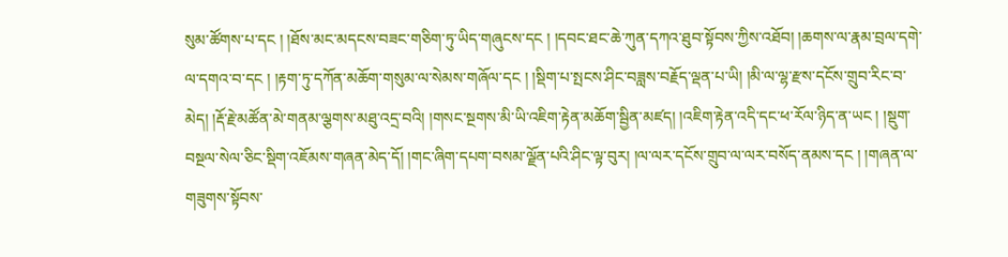སུམ་ཚོགས་པ་དང ། །ཐོས་མང་མདངས་བཟང་གཅིག་ཏུ་ཡིད་གཞུངས་དང ། །དབང་ཐང་ཆེ་ཀུན་དཀའ་ཐུབ་སྟོབས་ཀྱིས་འཐོབ། །ཆགས་ལ་རྣམ་བྲལ་དགེ་ལ་དགའ་བ་དང ། །རྟག་ཏུ་དཀོན་མཆོག་གསུམ་ལ་སེམས་གཞོལ་དང ། །སྡིག་པ་སྤངས་ཤིང་བཟླས་བརྗོད་ལྡན་པ་ཡི། །མི་ལ་ལྷ་རྫས་དངོས་གྲུབ་རིང་བ་མེད། །རྡོ་རྗེ་མཚོན་མེ་གནམ་ལྕགས་མཐུ་འདྲ་བའི། །གསང་སྔགས་མི་ཡི་འཇིག་རྟེན་མཆོག་སྦྱིན་མཛད། །འཇིག་རྟེན་འདི་དང་ཕ་རོལ་ཉིད་ན་ཡང ། །སྡུག་བསྔལ་སེལ་ཅིང་སྡིག་འཇོམས་གཞན་མེད་དོ། །གང་ཞིག་དཔག་བསམ་ལྗོན་པའི་ཤིང་ལྟ་བུར། །ལ་ལར་དངོས་གྲུབ་ལ་ལར་བསོད་ནམས་དང ། །གཞན་ལ་གཟུགས་སྟོབས་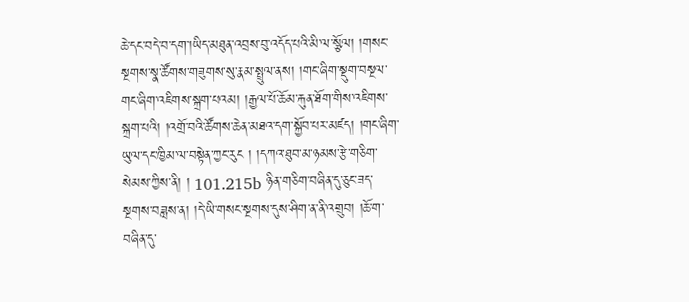ཆེ་དང་བདེ་བ་དག་།ཡིད་མཐུན་འབྲས་བུ་འདོད་པའི་མི་ལ་སྩོལ། །གསང་སྔགས་སྣ་ཚོགས་གཟུགས་སུ་རྣམ་སྤྲུལ་ནས། །གང་ཞིག་སྡུག་བསྔལ་གང་ཞིག་འཇིགས་སྐྲག་པའམ། །རྒྱལ་པོ་ཆོམ་རྐུན་ཐོག་གིས་འཇིགས་སྐྲག་པའི། །འགྲོ་བའི་ཚོགས་ཆེན་མཐའ་དག་སྐྱོབ་པར་མཛད། །གང་ཞིག་ཡུལ་དང་ཁྱིམ་ལ་བསྟེན་ཀྱང་རུང ། །དཀའ་ཐུབ་མ་ཉམས་རྩེ་གཅིག་སེམས་ཀྱིས་ནི། ། 101.215b ཉིན་གཅིག་བཞིན་དུ་ཅུང་ཟད་སྔགས་བཟླས་ན། །དེ་ཡི་གསང་སྔགས་དུས་ཤིག་ན་ནི་འགྲུབ། །ཆོ་ག་བཞིན་དུ་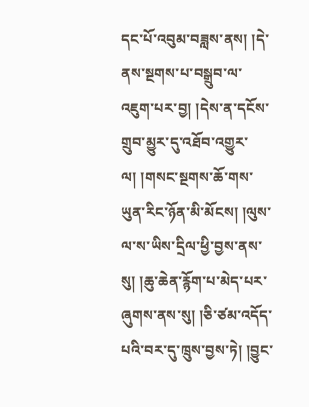དང་པོ་འབུམ་བཟླས་ནས། །དེ་ནས་སྔགས་པ་བསྒྲུབ་ལ་འཇུག་པར་བྱ། །དེས་ན་དངོས་གྲུབ་མྱུར་དུ་འཐོབ་འགྱུར་ལ། །གསང་སྔགས་ཆོ་གས་ཡུན་རིང་ཉོན་མི་མོངས། །ལུས་ལ་ས་ཡིས་དྲིལ་ཕྱི་བྱས་ནས་སུ། །ཆུ་ཆེན་རྙོག་པ་མེད་པར་ཞུགས་ནས་སུ། །ཅི་ཙམ་འདོད་པའི་བར་དུ་ཁྲུས་བྱས་ཏེ། །བྱུང་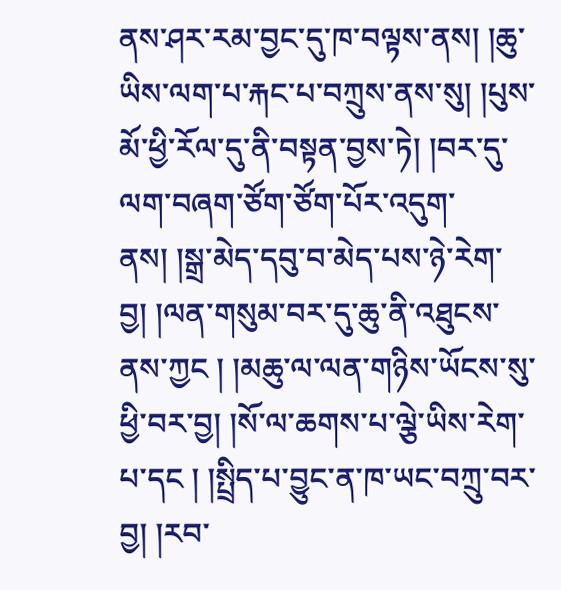ནས་ཤར་རམ་བྱང་དུ་ཁ་བལྟས་ནས། །ཆུ་ཡིས་ལག་པ་རྐང་པ་བཀྲུས་ནས་སུ། །པུས་མོ་ཕྱི་རོལ་དུ་ནི་བསྟན་བྱས་ཏེ། །བར་དུ་ལག་བཞག་ཙོག་ཙོག་པོར་འདུག་ནས། །སྒྲ་མེད་དབུ་བ་མེད་པས་ཉེ་རེག་བྱ། །ལན་གསུམ་བར་དུ་ཆུ་ནི་འཐུངས་ནས་ཀྱང ། །མཆུ་ལ་ལན་གཉིས་ཡོངས་སུ་ཕྱི་བར་བྱ། །སོ་ལ་ཆགས་པ་ལྕེ་ཡིས་རེག་པ་དང ། །སྤྲིད་པ་བྱུང་ན་ཁ་ཡང་བཀྲུ་བར་བྱ། །རབ་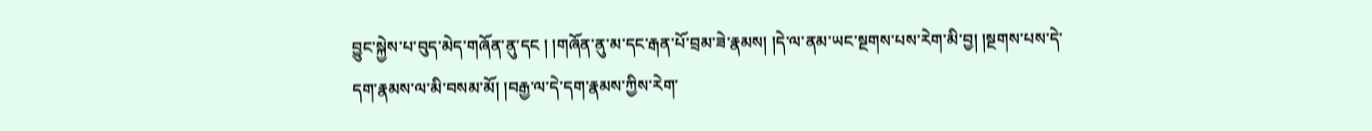བྱུང་སྐྱེས་པ་བུད་མེད་གཞོན་ནུ་དང ། །གཞོན་ནུ་མ་དང་རྒན་པོ་བྲམ་ཟེ་རྣམས། །དེ་ལ་ནམ་ཡང་སྔགས་པས་རེག་མི་བྱ། །སྔགས་པས་དེ་དག་རྣམས་ལ་མི་བསམ་མོ། །བརྒྱ་ལ་དེ་དག་རྣམས་ཀྱིས་རེག་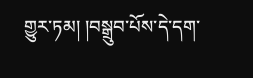གྱུར་ཏམ། །བསྒྲུབ་པོས་དེ་དག་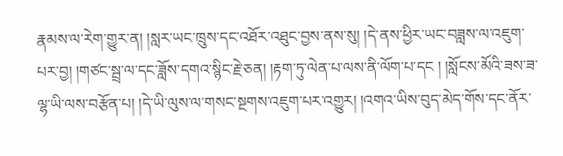རྣམས་ལ་རེག་གྱུར་ན། །སླར་ཡང་ཁྲུས་དང་འཐོར་འཐུང་བྱས་ནས་སུ། །དེ་ནས་ཕྱིར་ཡང་བཟླས་ལ་འཇུག་པར་བྱ། །གཙང་སྦྲ་ལ་དང་ཟློས་དགའ་སྙིང་རྗེ་ཅན། །རྟག་ཏུ་ལེན་པ་ལས་ནི་ལོག་པ་དང ། །སློངས་མོའི་ཟས་ཟ་ལྷ་ཡི་ལས་བརྩོན་པ། །དེ་ཡི་ལུས་ལ་གསང་སྔགས་འཇུག་པར་འགྱུར། །འགའ་ཡིས་བུད་མེད་གོས་དང་ནོར་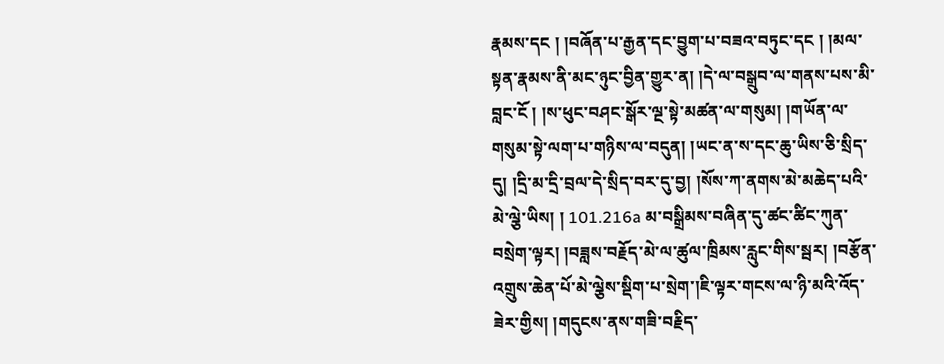རྣམས་དང ། །བཞོན་པ་རྒྱན་དང་བྱུག་པ་བཟའ་བཏུང་དང ། །མལ་སྟན་རྣམས་ནི་མང་ཉུང་བྱིན་གྱུར་ན། །དེ་ལ་བསྒྲུབ་ལ་གནས་པས་མི་བླང་ངོ ། །ས་ཕུང་བཤང་སྒོར་ལྔ་སྟེ་མཚན་ལ་གསུམ། །གཡོན་ལ་གསུམ་སྟེ་ལག་པ་གཉིས་ལ་བདུན། །ཡང་ན་ས་དང་ཆུ་ཡིས་ཅི་སྲིད་དུ། །དྲི་མ་དྲི་བྲལ་དེ་སྲིད་བར་དུ་བྱ། །སོས་ཀ་ནགས་མེ་མཆེད་པའི་མེ་ལྕེ་ཡིས། ། 101.216a མ་བསྒྲིམས་བཞིན་དུ་ཚང་ཚིང་ཀུན་བསྲེག་ལྟར། །བཟླས་བརྗོད་མེ་ལ་ཚུལ་ཁྲིམས་རླུང་གིས་སྦར། །བརྩོན་འགྲུས་ཆེན་པོ་མེ་ལྕེས་སྡིག་པ་སྲེག་།ཇི་ལྟར་གངས་ལ་ཉི་མའི་འོད་ཟེར་གྱིས། །གདུངས་ནས་གཟི་བརྗིད་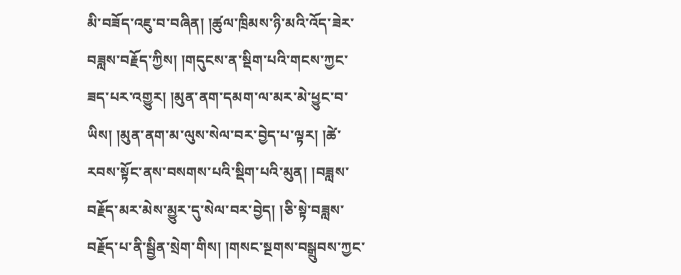མི་བཟོད་འཇུ་བ་བཞིན། །ཚུལ་ཁྲིམས་ཉི་མའི་འོད་ཟེར་བཟླས་བརྗོད་ཀྱིས། །གདུངས་ན་སྡིག་པའི་གངས་ཀྱང་ཟད་པར་འགྱུར། །མུན་ནག་དམག་ལ་མར་མེ་ཕྱུང་བ་ཡིས། །མུན་ནག་མ་ལུས་སེལ་བར་བྱེད་པ་ལྟར། །ཚེ་རབས་སྟོང་ནས་བསགས་པའི་སྡིག་པའི་མུན། །བཟླས་བརྗོད་མར་མེས་མྱུར་དུ་སེལ་བར་བྱེད། །ཅི་སྟེ་བཟླས་བརྗོད་པ་ནི་སྦྱིན་སྲེག་གིས། །གསང་སྔགས་བསྒྲུབས་ཀྱང་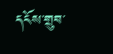དངོས་གྲུབ་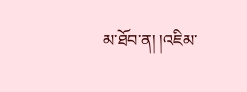མ་ཐོབ་ན། །འཇིམ་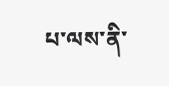པ་ལས་ནི་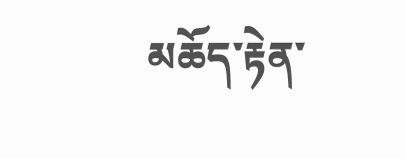མཆོད་རྟེན་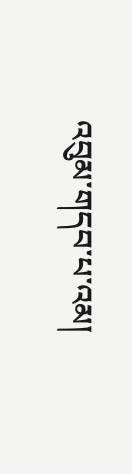འབུམ་གདབ་པ་འམ།